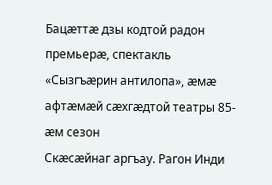Бацæттæ дзы кодтой радон премьерæ, спектакль «Сызгъæрин антилопа», æмæ афтæмæй сæхгæдтой театры 85-æм сезон
Скæсæйнаг аргъау. Рагон Инди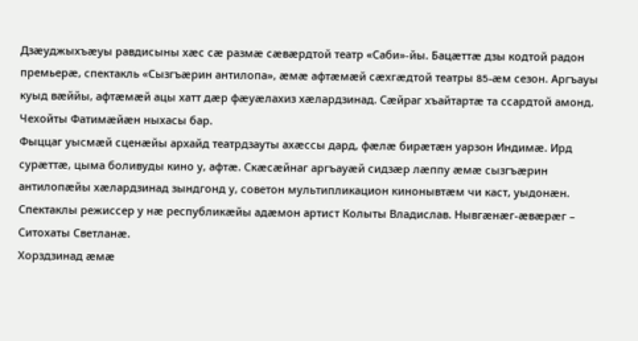Дзæуджыхъæуы равдисыны хæс сæ размæ сæвæрдтой театр «Саби»-йы. Бацæттæ дзы кодтой радон премьерæ, спектакль «Сызгъæрин антилопа», æмæ афтæмæй сæхгæдтой театры 85-æм сезон. Аргъауы куыд вæййы, афтæмæй ацы хатт дæр фæуæлахиз хæлардзинад. Сæйраг хъайтартæ та ссардтой амонд. Чехойты Фатимæйæн ныхасы бар.
Фыццаг уысмæй сценæйы архайд театрдзауты ахæссы дард, фæлæ бирæтæн уарзон Индимæ. Ирд сурæттæ, цыма боливуды кино у, афтæ. Скæсæйнаг аргъауæй сидзæр лæппу æмæ сызгъæрин антилопæйы хæлардзинад зындгонд у, советон мультипликацион кинонывтæм чи каст, уыдонæн. Спектаклы режиссер у нæ республикæйы адæмон артист Колыты Владислав. Нывгæнæг-æвæрæг – Ситохаты Светланæ.
Хорздзинад æмæ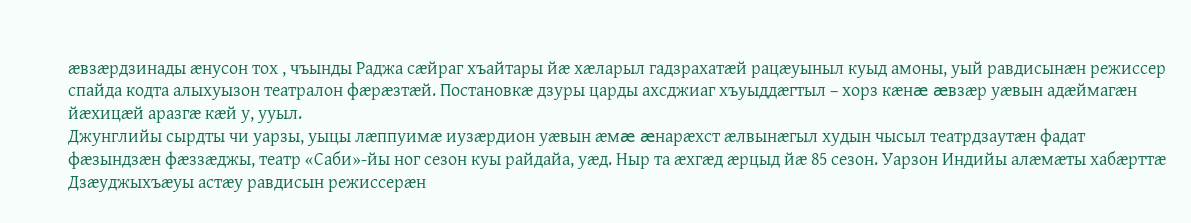æвзæрдзинады æнусон тох , чъынды Раджа сæйраг хъайтары йæ хæларыл гадзрахатæй рацæуыныл куыд амоны, уый равдисынæн режиссер спайда кодта алыхуызон театралон фæрæзтæй. Постановкæ дзуры царды ахсджиаг хъуыддæгтыл – хорз кæнæ æвзæр уæвын адæймагæн йæхицæй аразгæ кæй у, ууыл.
Джунглийы сырдты чи уарзы, уыцы лæппуимæ иузæрдион уæвын æмæ æнарæхст æлвынæгыл худын чысыл театрдзаутæн фадат фæзындзæн фæззæджы, театр «Саби»-йы ног сезон куы райдайа, уæд. Ныр та æхгæд æрцыд йæ 85 сезон. Уарзон Индийы алæмæты хабæрттæ Дзæуджыхъæуы астæу равдисын режиссерæн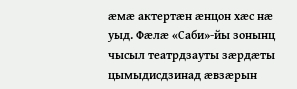æмæ актертæн æнцон хæс нæ уыд. Фæлæ «Саби»-йы зонынц чысыл театрдзауты зæрдæты цымыдисдзинад æвзæрын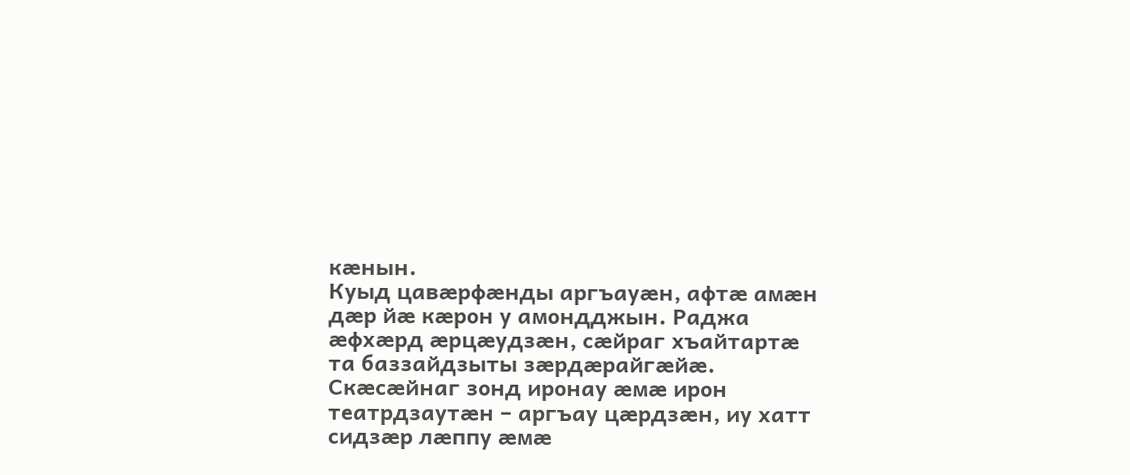кæнын.
Куыд цавæрфæнды аргъауæн, афтæ амæн дæр йæ кæрон у амондджын. Раджа æфхæрд æрцæудзæн, сæйраг хъайтартæ та баззайдзыты зæрдæрайгæйæ. Скæсæйнаг зонд иронау æмæ ирон театрдзаутæн – аргъау цæрдзæн, иу хатт сидзæр лæппу æмæ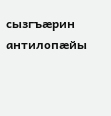сызгъæрин антилопæйы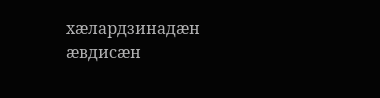хæлардзинадæн æвдисæн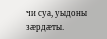чи суа, уыдоны зæрдæты.